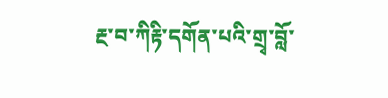རྔ་བ་ཀིརྟི་དགོན་པའི་གྲྭ་བློ་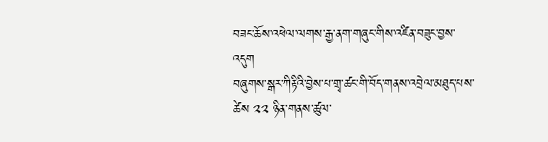བཟང་ཆོས་འཕེལ་ལགས་རྒྱ་ནག་གཞུང་གིས་འཛིན་བཟུང་བྱས་འདུག
བཞུགས་སྒར་ཀིརྟིའི་བྱེས་པ་གྲྭ་ཚང་གི་བོད་གནས་འབྲེལ་མཐུད་པས་ཚེས ༢༢ ཉིན་གནས་ཚུལ་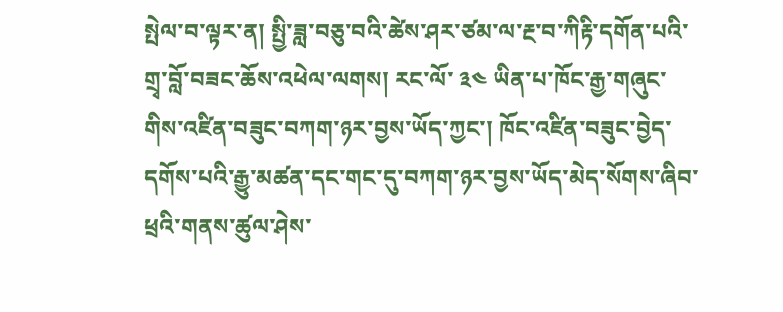སྤེལ་བ་ལྟར་ན། སྤྱི་ཟླ་བཅུ་བའི་ཚེས་ཤར་ཙམ་ལ་རྔ་བ་ཀིརྟི་དགོན་པའི་གྲྭ་བློ་བཟང་ཆོས་འཕེལ་ལགས། རང་ལོ་ ༣༤ ཡིན་པ་ཁོང་རྒྱ་གཞུང་གིས་འཛིན་བཟུང་བཀག་ཉར་བྱས་ཡོད་ཀྱང་། ཁོང་འཛིན་བཟུང་བྱེད་དགོས་པའི་རྒྱུ་མཚན་དང་གང་དུ་བཀག་ཉར་བྱས་ཡོད་མེད་སོགས་ཞིབ་ཕྲའི་གནས་ཚུལ་ཤེས་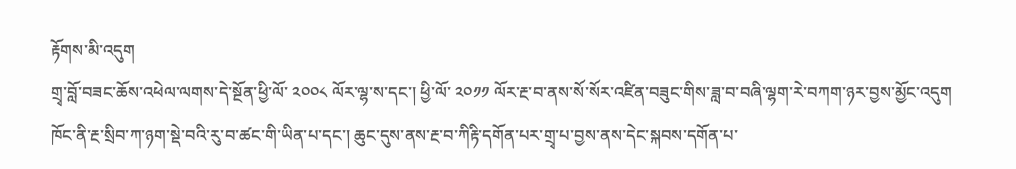རྟོགས་མི་འདུག
གྲྭ་བློ་བཟང་ཆོས་འཕེལ་ལགས་དེ་སྔོན་ཕྱི་ལོ་ ༢༠༠༨ ལོར་ལྷ་ས་དང་། ཕྱི་ལོ་ ༢༠༡༡ ལོར་རྔ་བ་ནས་སོ་སོར་འཛིན་བཟུང་གིས་ཟླ་བ་བཞི་ལྷག་རེ་བཀག་ཉར་བྱས་མྱོང་འདུག
ཁོང་ནི་རྔ་སྲིབ་ཀ་ཉག་སྡེ་བའི་རུ་བ་ཚང་གི་ཡིན་པ་དང་། ཆུང་དུས་ནས་རྔ་བ་ཀིརྟི་དགོན་པར་གྲྭ་པ་བྱས་ནས་དེང་སྐབས་དགོན་པ་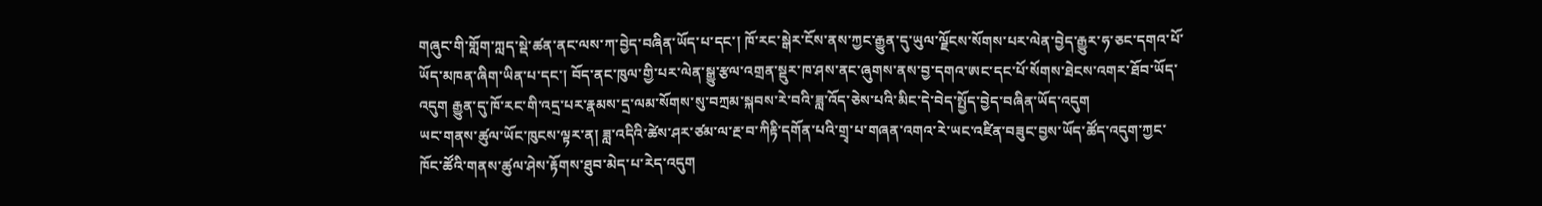གཞུང་གི་གློག་ཀླད་སྡེ་ཚན་ནང་ལས་ཀ་བྱེད་བཞིན་ཡོད་པ་དང་། ཁོ་རང་སྒེར་ངོས་ནས་ཀྱང་རྒྱུན་དུ་ཡུལ་ལྗོངས་སོགས་པར་ལེན་བྱེད་རྒྱུར་ཧ་ཅང་དགའ་པོ་ཡོད་མཁན་ཞིག་ཡིན་པ་དང་། བོད་ནང་ཁུལ་གྱི་པར་ལེན་སྒྱུ་རྩལ་འགྲན་སྡུར་ཁ་ཤས་ནང་ཞུགས་ནས་བྱ་དགའ་ཨང་དང་པོ་སོགས་ཐེངས་འགར་ཐོབ་ཡོད་འདུག རྒྱུན་དུ་ཁོ་རང་གི་འདྲ་པར་རྣམས་དྲ་ལམ་སོགས་སུ་བཀྲམ་སྐབས་རེ་བའི་ཟླ་འོད་ཅེས་པའི་མིང་དེ་བེད་སྤྱོད་བྱེད་བཞིན་ཡོད་འདུག
ཡང་གནས་ཚུལ་ཡོང་ཁུངས་ལྟར་ན། ཟླ་འདིའི་ཚེས་ཤར་ཙམ་ལ་རྔ་བ་ཀིརྟི་དགོན་པའི་གྲྭ་པ་གཞན་འགའ་རེ་ཡང་འཛིན་བཟུང་བྱས་ཡོད་ཚོད་འདུག་ཀྱང་ཁོང་ཚོའི་གནས་ཚུལ་ཤེས་རྟོགས་ཐུབ་མེད་པ་རེད་འདུག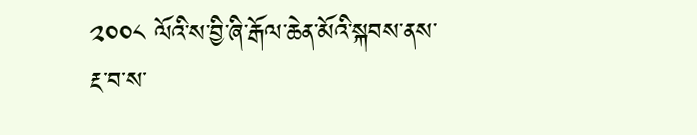༢༠༠༨ ལོའི་ས་བྱི་ཞི་རྒོལ་ཆེན་མོའི་སྐབས་ནས་རྔ་བ་ས་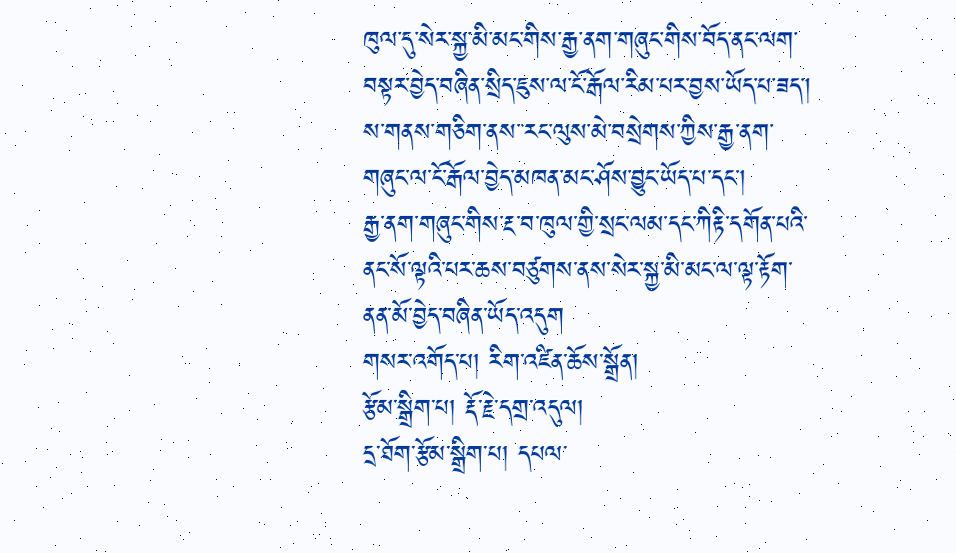ཁུལ་དུ་སེར་སྐྱ་མི་མང་གིས་རྒྱ་ནག་གཞུང་གིས་བོད་ནང་ལག་བསྟར་བྱེད་བཞིན་སྲིད་ཇུས་ལ་ངོ་རྒོལ་རིམ་པར་བྱས་ཡོད་པ་ཟད་། ས་གནས་གཅིག་ནས་་རང་ལུས་མེ་བསྲེགས་ཀྱིས་རྒྱ་ནག་གཞུང་ལ་ངོ་རྒོལ་བྱེད་མཁན་མང་ཤོས་བྱུང་ཡོད་པ་དང་།
རྒྱ་ནག་གཞུང་གིས་རྔ་བ་ཁུལ་གྱི་སྲང་ལམ་དང་ཀིརྟི་དགོན་པའི་ནང་སོ་ལྟའི་པར་ཆས་བཙུགས་ནས་སེར་སྐྱ་མི་མང་ལ་ལྟ་རྟོག་ནན་མོ་བྱེད་བཞིན་ཡོད་འདུག
གསར་འགོད་པ། རིག་འཛིན་ཆོས་སྒྲོན།
རྩོམ་སྒྲིག་པ། རྡོ་རྗེ་དགྲ་འདུལ།
དྲ་ཐོག་རྩོམ་སྒྲིག་པ། དཔལ་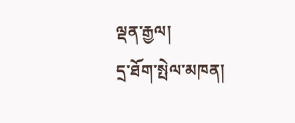ལྡན་རྒྱལ།
དྲ་ཐོག་སྤེལ་མཁན།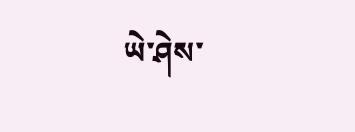ཡེ་ཤེས་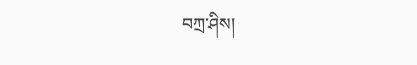བཀྲ་ཤིས།